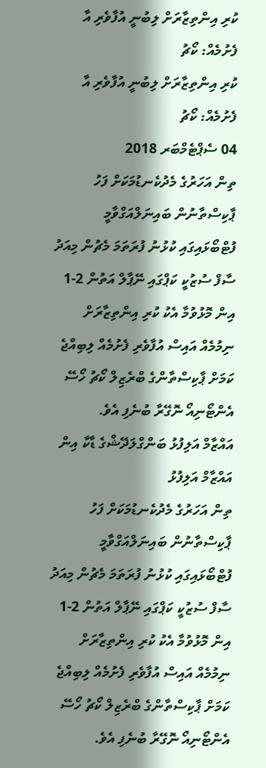ކުރި އިންތިޒާރަށް ލިބުނީ އުފާވެރި އާ ފެށުމެއް: ކޯޗު
ކުރި އިންތިޒާރަށް ލިބުނީ އުފާވެރި އާ ފެށުމެއް: ކޯޗު
04 ސެޕްޓެމްބަރ 2018
ތިން އަހަރުގެ މެދުކެނޑުމަކަށް ފަހު ޕާކިސްތާނުން ބައިނަލްއަގްވާމީ ފުޓްބޯޅައިގައި ކުޅުނު ފުރަތަމަ މެޗުން މިއަދު ސާފް ސުޒުކީ ކަޕްގައި ނޭޕާލް އަތުން 2-1 އިން މޮޅުވުމާ އެކު ކުރި އިންތިޒާރަށް ނިމުމެއް އައިސް އުފާވެރި ފެށުމެއް ލިބިއްޖެ ކަމަށް ޕާކިސްތާންގެ ބްރެޒިލް ކޯޗު ހޯސޭ އެންޓޯނިއޯ ނޮގޭރާ ބުނެފި އެވެ.
އައްޒާމް އަލިފުޅު ބަންގްލަދޭޝްގެ ޑާކާ އިން އައްޒާމް އަލިފުޅު
ތިން އަހަރުގެ މެދުކެނޑުމަކަށް ފަހު ޕާކިސްތާނުން ބައިނަލްއަގްވާމީ ފުޓްބޯޅައިގައި ކުޅުނު ފުރަތަމަ މެޗުން މިއަދު ސާފް ސުޒުކީ ކަޕްގައި ނޭޕާލް އަތުން 2-1 އިން މޮޅުވުމާ އެކު ކުރި އިންތިޒާރަށް ނިމުމެއް އައިސް އުފާވެރި ފެށުމެއް ލިބިއްޖެ ކަމަށް ޕާކިސްތާންގެ ބްރެޒިލް ކޯޗު ހޯސޭ އެންޓޯނިއޯ ނޮގޭރާ ބުނެފި އެވެ.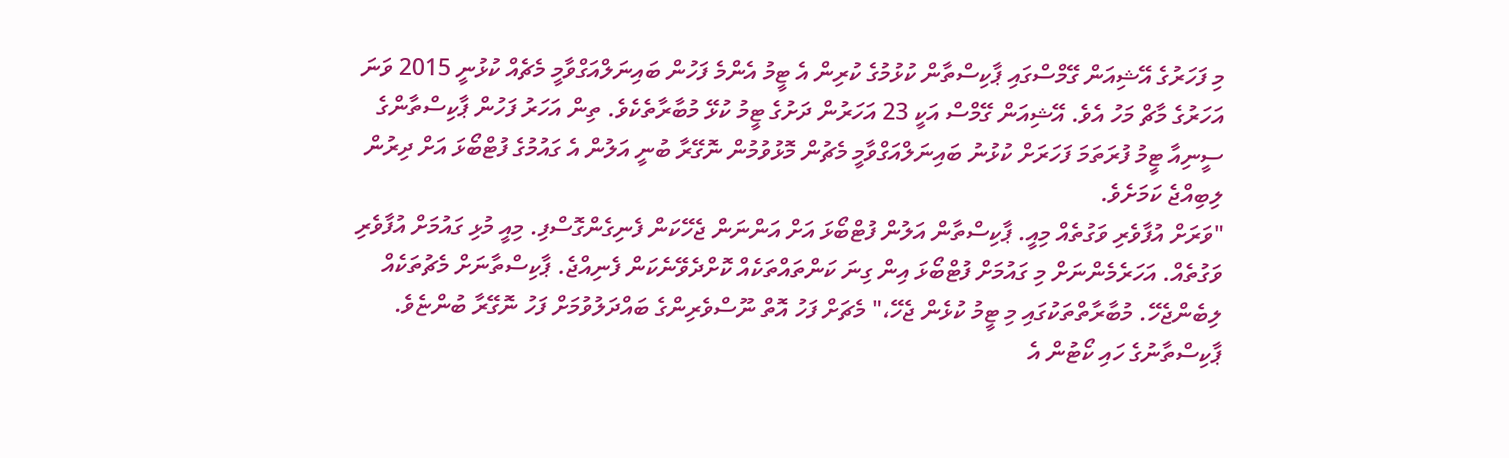މި ފަހަރުގެ އޭޝިއަން ގޭމްސްގައި ޕާކިސްތާން ކުޅުމުގެ ކުރިން އެ ޓީމު އެންމެ ފަހުން ބައިނަލްއަގްވާމީ މެޗެއް ކުޅުނީ 2015 ވަނަ އަހަރުގެ މާޗް މަހު އެވެ. އޭޝިއަން ގޭމްސް އަކީ 23 އަހަރުން ދަށުގެ ޓީމު ކުޅޭ މުބާރާތެކެވެ. ތިން އަހަރު ފަހުން ޕާކިސްތާންގެ ސީނިއާ ޓީމު ފުރަތަމަ ފަހަރަށް ކުޅުނު ބައިނަލްއަގްވާމީ މެޗުން މޮޅުވުމުން ނޮގޭރާ ބުނީ އަލުން އެ ގައުމުގެ ފުޓްބޯޅަ އަށް ދިރުން ލިބިއްޖެ ކަމަށެވެ.
"ވަރަށް އުފާވެރި ވަގުތެއް މިއީ. ޕާކިސްތާން އަލުން ފުޓްބޯޅަ އަށް އަންނަން ޖެހޭކަން ފެނިގެންގޮސްފި. މިއީ މުޅި ގައުމަށް އުފާވެރި ވަގުތެއް. އަހަރެމެންނަށް މި ގައުމަށް ފުޓްބޯޅަ އިން ގިނަ ކަންތައްތަކެއް ކޮށްދެވޭނެކަން ފެނިއްޖެ. ޕާކިސްތާނަށް މެޗުތަކެއް ލިބެންޖެހޭ. މުބާރާތްތަކުގައި މި ޓީމު ކުޅެން ޖެހޭ،" މެޗަށް ފަހު އޮތް ނޫސްވެރިންގެ ބައްދަލުވުމަށް ފަހު ނޮގޭރާ ބުންޏެވެ.
ޕާކިސްތާނުގެ ހައި ކޯޓުން އެ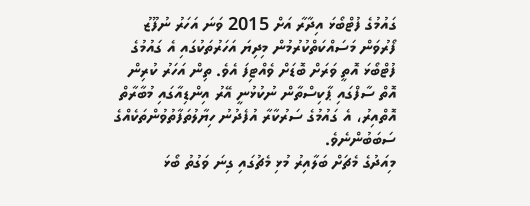ގައުމުގެ ފުޓްބޯޅަ އިދާރާ އަށް 2015 ވަނަ އަހަރު ނުފޫޒު ފޯރުވަން މަސައްކަތްކުރުމުން މިދިޔަ އަހަރުތަކުގައި އެ ގައުމުގެ ފުޓްބޯޅަ އޮތީ ވަރަށް ބޮޑަށް ވެއްޓިފަ އެވެ. ތިން އަހަރު ކުރިން އޮތް ސާފްގައި ޕާކިސްތާން ނުކުޅުނީ އޭރު އިންޑިއާގައި މުބާރާތް އޮތްއިރު، އެ ގައުމުގެ ސަރުކާރާ އުފެދުނު ހިޔާލުތަފާތުވުންތަކެއްގެ ސަބަބުންނެވެ.
މިއަދުގެ މެޗަށް ބަލާއިރު މުޅި މެޗުގައި ގިނަ ވަގުތު ބޯޅަ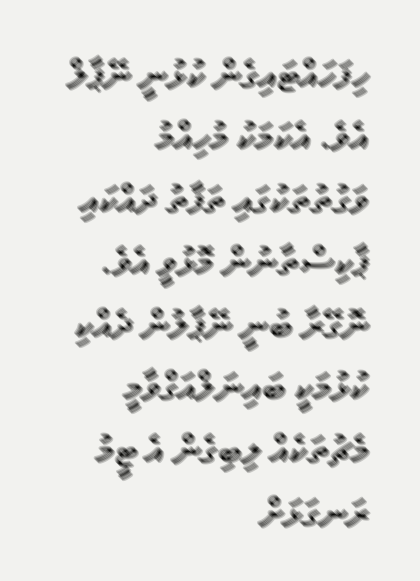ހިފަހައްޓައިގެން ކުޅުނީ ނޭޕާލް އެވެ. އެކަމަކު މުހިއްމު ވަގުތުތަކުގައި ތަފާތު ދައްކައި ޕާކިސްތާނުން މޮޅުވީ އެވެ. ނޮގޭރާ ބުނީ ނޭޕާލުން ދެއްކި ކުޅުމަކީ ބައިނަލްއަގްވާމީ މެޗުތަކެއް ލިބިގެން އެ ޓީމު ރަނގަޅަށް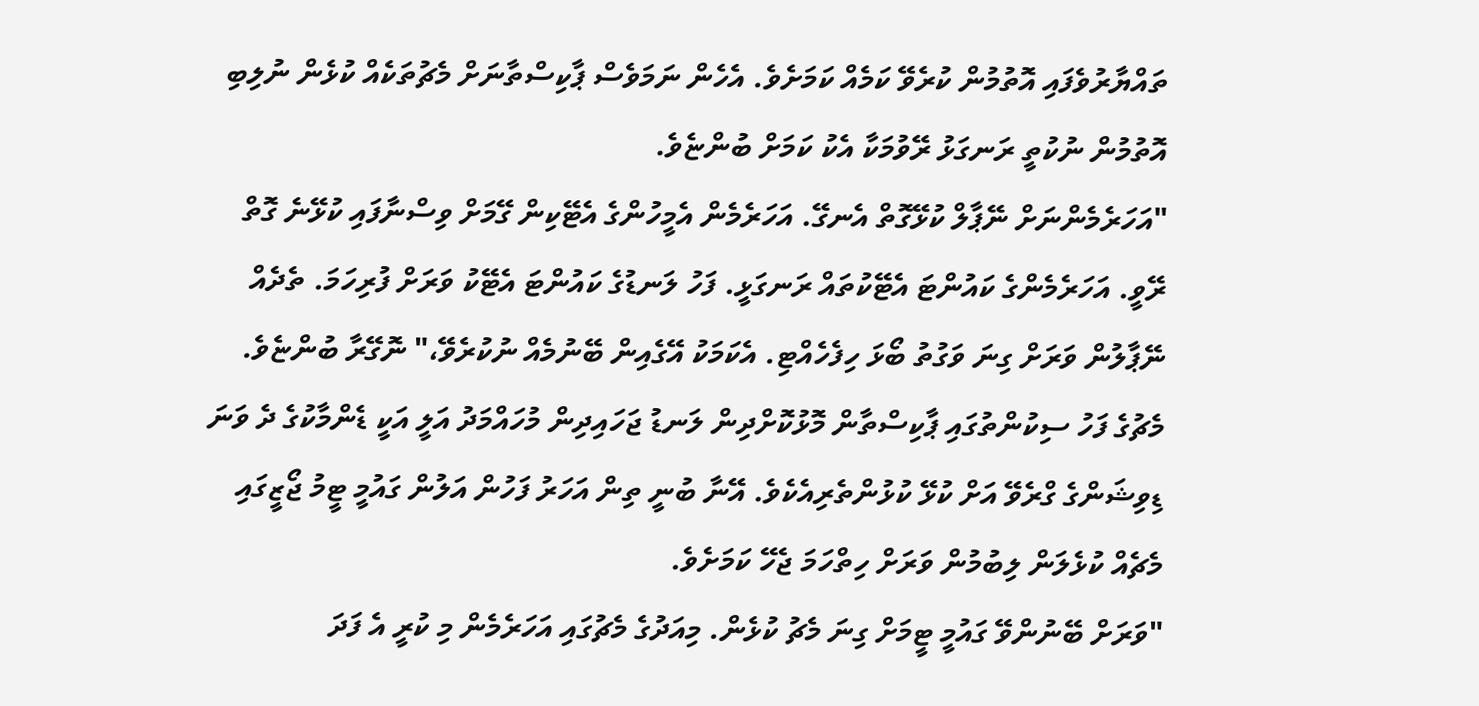ތައްޔާރުވެފައި އޮތުމުން ކުރެވޭ ކަމެއް ކަމަށެވެ. އެހެން ނަމަވެސް ޕާކިސްތާނަށް މެޗުތަކެއް ކުޅެން ނުލިބި އޮތުމުން ނުކުތީ ރަނގަޅު ރޭވުމަކާ އެކު ކަމަށް ބުންޏެވެ.
"އަހަރެމެންނަށް ނޭޕާލް ކުޅޭގޮތް އެނގޭ. އަހަރެމެން އެމީހުންގެ އެޓޭކިން ގޭމަށް ވިސްނާފައި ކުޅޭނެ ގޮތް ރޭވީ. އަހަރެމެންގެ ކައުންޓަ އެޓޭކުތައް ރަނގަޅީ. ފަހު ލަނޑުގެ ކައުންޓަ އެޓޭކު ވަރަށް ފުރިހަމަ. ތެދެއް ނޭޕާލުން ވަރަށް ގިނަ ވަގުތު ބޯޅަ ހިފެހެއްޓި. އެކަމަކު އޭގެއިން ބޭނުމެއް ނުކުރެވޭ،" ނޮގޭރާ ބުންޏެވެ.
މެޗުގެ ފަހު ސިކުންތުގައި ޕާކިސްތާން މޮޅުކޮށްދިން ލަނޑު ޖަހައިދިން މުހައްމަދު އަލީ އަކީ ޑެންމާކުގެ ދެ ވަނަ ޑިވިޝަންގެ ގްރެވޭ އަށް ކުޅޭ ކުޅުންތެރިއެކެވެ. އޭނާ ބުނީ ތިން އަހަރު ފަހުން އަލުން ގައުމީ ޓީމު ޖޯޒީގައި މެޗެއް ކުޅެލަން ލިބުމުން ވަރަށް ހިތްހަމަ ޖެހޭ ކަމަށެވެ.
"ވަރަށް ބޭނުންވޭ ގައުމީ ޓީމަށް ގިނަ މެޗު ކުޅެން. މިއަދުގެ މެޗުގައި އަހަރެމެން މި ކުރީ އެ ފަދަ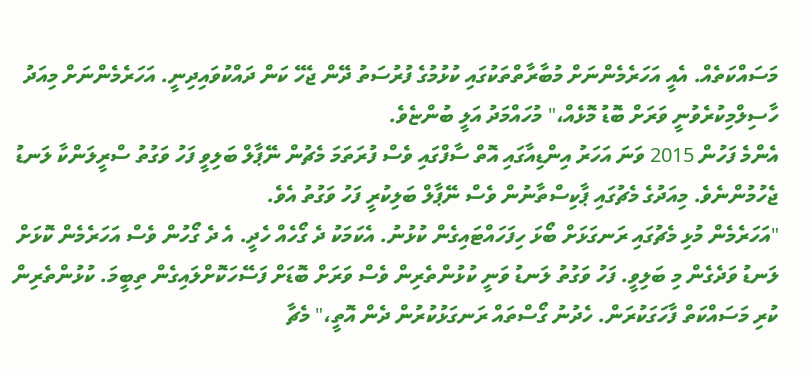މަސައްކަތެއް. އެއީ އަހަރެމެންނަށް މުބާރާތްތަކުގައި ކުޅުމުގެ ފުރުސަތު ދޭން ޖެހޭ ކަން ދައްކުވައިދިނީ. އަހަރެމެންނަށް މިއަދު ހާސިލްމިކުރެވުނީ ވަރަށް ބޮޑު މޮޅެއް،" މުހައްމަދު އަލީ ބުންޏެވެ.
އެންމެ ފަހުން 2015 ވަނަ އަހަރު އިންޑިއާގައި އޮތް ސާފްގައި ވެސް ފުރަތަމަ މެޗުން ނޭޕާލް ބަލިވީ ފަހު ވަގުތު ސްރީލަންކާ ލަނޑު ޖެހުމުންނެވެ. މިއަދުގެ މެޗުގައި ޕާކިސްތާނުން ވެސް ނޭޕާލް ބަލިކުރީ ފަހު ވަގުތު އެވެ.
"އަހަރެމެން މުޅި މެޗުގައި ރަނގަޅަށް ބޯޅަ ހިފަހައްޓައިގެން ކުޅުނު. އެކަމަކު ދެ ގޯހެއް ހެދީ. އެ ދެ ގޯހުން ވެސް އަހަރެމެން ކޮޅަށް ލަނޑު ވަދެގެން މި ބަލިވީ. ފަހު ވަގުތު ލަނޑު ވަނީ ކުޅުންތެރިން ވެސް ވަރަށް ބޮޑަށް ފަސޭހަކޮށްލައިގެން ތިބީމަ. ކުޅުންތެރިން ކުރި މަސައްކަތް ފާހަގަކުރަން. ހެދުނު ގޯސްތައް ރަނގަޅުކުރުން ދެން އޮތީ،" މެޗާ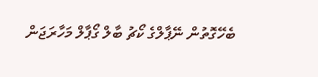ބެހޭގޮތުން ނޭޕާލްގެ ކޯޗު ބާލް ގޯޕާލް މަހާރަޖަން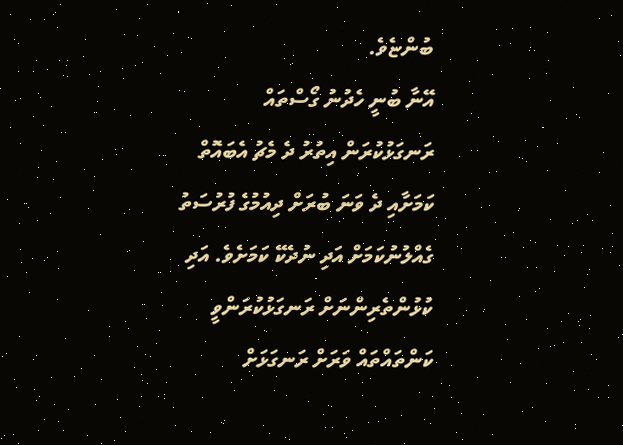ބުންޏެވެ.
އޭނާ ބުނީ ހެދުނު ގޯސްތައް ރަނގަޅުކުރަން އިތުރު ދެ މެޗު އެބައޮތް ކަމަށާއި ދެ ވަނަ ބުރަށް ދިއުމުގެ ފުރުސަތު ގެއްލުނުކަމަށް އަދި ނުދެކޭ ކަމަށެވެ. އަދި ކުޅުންތެރިންނަށް ރަނގަޅުކުރަންވީ ކަންތައްތައް ވަރަށް ރަނގަޅަށް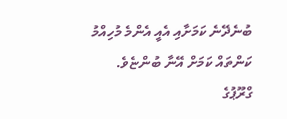ބުނެދޭނެ ކަމަށާއި އެއީ އެންމެ މުހިއްމު ކަންތައް ކަމަށް އޭނާ ބުންޏެވެ.
ގްރޫޕުގެ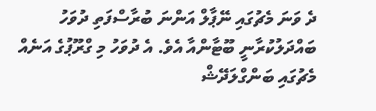ދެ ވަނަ މެޗުގައި ނޭޕާލް އަންނަ ބުރާސްފަތި ދުވަހު ބައްދަލުކުރާނީ ބޫޓާންއާ އެވެ. އެ ދުވަހު މި ގްރޫޕުގެ އަނެއް މެޗުގައި ބަންގްލަދޭޝް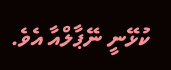ކުޅޭނީ ނޭޕާލްއާ އެވެ.